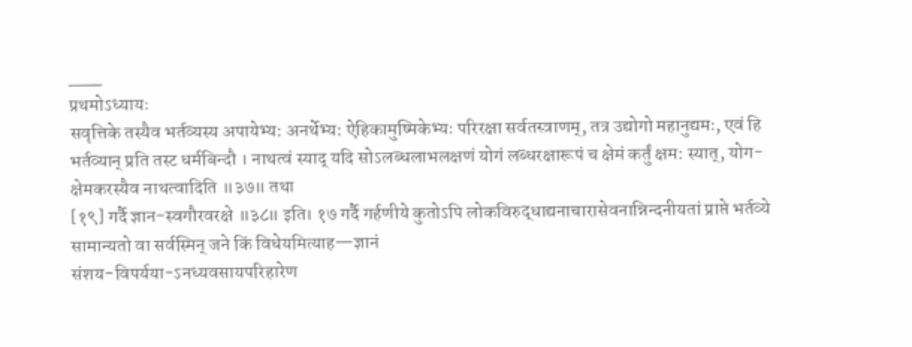___
प्रथमोऽध्यायः
सवृत्तिके तस्यैव भर्तव्यस्य अपायेभ्य: अनर्थेभ्य: ऐहिकामुष्मिकेभ्यः परिरक्षा सर्वतस्त्राणम्, तत्र उद्योगो महानुद्यमः, एवं हि भर्तव्यान् प्रति तस्ट धर्मबिन्दौ । नाथत्वं स्याद् यदि सोऽलब्धलाभलक्षणं योगं लब्धरक्षारूपं च क्षेमं कर्तुं क्षम: स्यात्, योग-क्षेमकरस्यैव नाथत्वादिति ॥३७॥ तथा
[१९] गर्दै ज्ञान-स्वगौरवरक्षे ॥३८॥ इति। १७ गर्दै गर्हणीये कुतोऽपि लोकविरुद्धाद्यनाचारासेवनान्निन्दनीयतां प्राप्ते भर्तव्ये सामान्यतो वा सर्वस्मिन् जने किं विधेयमित्याह—ज्ञानं
संशय-विपर्यया-ऽनध्यवसायपरिहारेण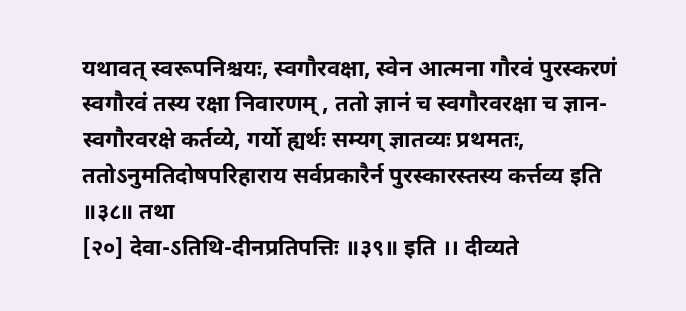यथावत् स्वरूपनिश्चयः, स्वगौरवक्षा, स्वेन आत्मना गौरवं पुरस्करणं स्वगौरवं तस्य रक्षा निवारणम् , ततो ज्ञानं च स्वगौरवरक्षा च ज्ञान-स्वगौरवरक्षे कर्तव्ये, गर्यो ह्यर्थः सम्यग् ज्ञातव्यः प्रथमतः, ततोऽनुमतिदोषपरिहाराय सर्वप्रकारैर्न पुरस्कारस्तस्य कर्त्तव्य इति ॥३८॥ तथा
[२०] देवा-ऽतिथि-दीनप्रतिपत्तिः ॥३९॥ इति ।। दीव्यते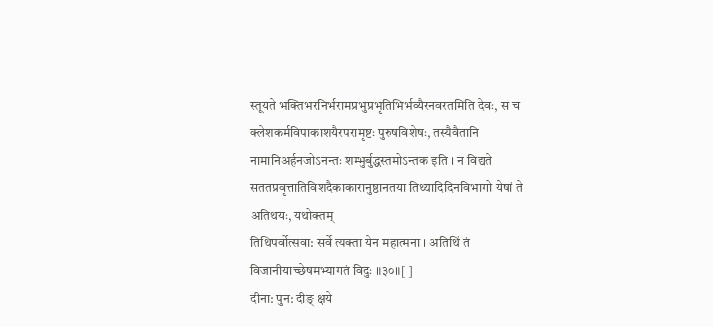स्तूयते भक्तिभरनिर्भरामप्रभुप्रभृतिभिर्भव्यैरनवरतमिति देवः, स च क्लेशकर्मविपाकाशयैरपरामृष्टः पुरुषविशेषः, तस्यैवैतानि नामानिअर्हनजोऽनन्तः शम्भुर्बुद्धस्तमोऽन्तक इति । न विद्यते सततप्रवृत्तातिविशदैकाकारानुष्ठानतया तिथ्यादिदिनविभागो येषां ते अतिथयः, यथोक्तम्
तिथिपर्वोत्सवा: सर्वे त्यक्ता येन महात्मना । अतिथिं तं विजानीयाच्छेषमभ्यागतं विदुः ॥३०॥[ ]
दीना: पुन: दीङ् क्षये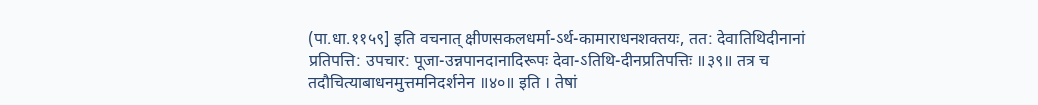(पा.धा.११५९] इति वचनात् क्षीणसकलधर्मा-ऽर्थ-कामाराधनशक्तयः, तत: देवातिथिदीनानां प्रतिपत्ति: उपचार: पूजा-उन्नपानदानादिरूपः देवा-ऽतिथि-दीनप्रतिपत्तिः ॥३९॥ तत्र च
तदौचित्याबाधनमुत्तमनिदर्शनेन ॥४०॥ इति । तेषां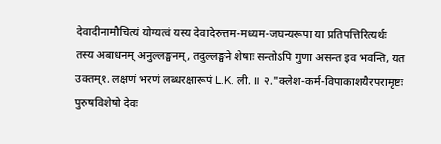देवादीनामौचित्यं योग्यत्वं यस्य देवादेरुत्तम-मध्यम-जघन्यरूपा या प्रतिपत्तिरित्यर्थः तस्य अबाधनम् अनुल्लङ्घनम्, तदुल्लङ्घने शेषाः सन्तोऽपि गुणा असन्त इव भवन्ति, यत उक्तम्१. लक्षणं भरणं लब्धरक्षारूपं L.K. ली. ॥ २."क्लेश-कर्म-विपाकाशयैरपरामृष्टः पुरुषविशेषो देवः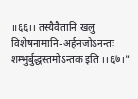॥६६।। तस्यैवैतानि खलु विशेषनामानि-अर्हनजोऽनन्तः शम्भुर्बुद्धस्तमोऽन्तक इति ।।६७।"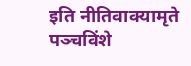इति नीतिवाक्यामृते पञ्चविंशे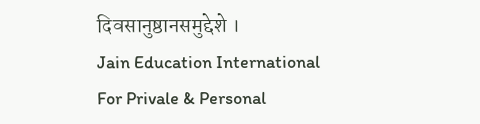दिवसानुष्ठानसमुद्देशे ।
Jain Education International
For Privale & Personal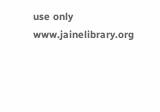use only
www.jainelibrary.org